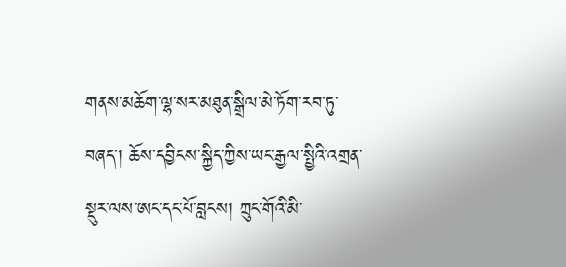གནས་མཆོག་ལྷ་སར་མཐུན་སྒྲིལ་མེ་ཏོག་རབ་ཏུ་བཞད་། ཆོས་དབྱིངས་སྐྱིད་ཀྱིས་ཡང་རྒྱལ་སྤྱིའི་འགྲན་སྡུར་ལས་ཨང་དང་པོ་བླངས། ཀྲུང་གོའི་མི་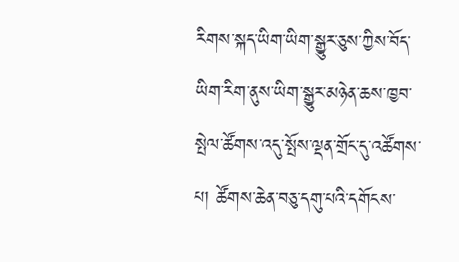རིགས་སྐད་ཡིག་ཡིག་སྒྱུར་ཅུས་ཀྱིས་བོད་ཡིག་རིག་ནུས་ཡིག་སྒྱུར་མཉེན་ཆས་ཁྱབ་སྤེལ་ཚོགས་འདུ་སྤོས་ལྡན་གྲོང་དུ་འཚོགས་པ། ཚོགས་ཆེན་བཅུ་དགུ་པའི་དགོངས་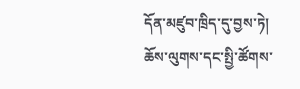དོན་མཛུབ་ཁྲིད་དུ་བྱས་ཏེ། ཆོས་ལུགས་དང་སྤྱི་ཚོགས་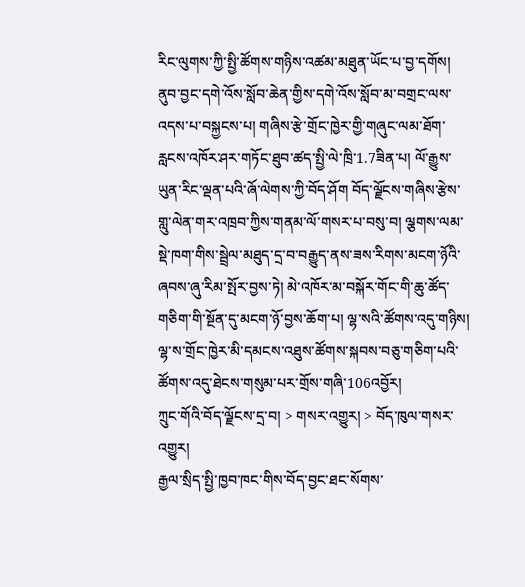རིང་ལུགས་ཀྱི་སྤྱི་ཚོགས་གཉིས་འཚམ་མཐུན་ཡོང་པ་བྱ་དགོས། ནུབ་བྱང་དགེ་འོས་སློབ་ཆེན་གྱིས་དགེ་འོས་སློབ་མ་བགྲང་ལས་འདས་པ་བསྐྱངས་པ། གཞིས་རྩེ་གྲོང་ཁྱེར་གྱི་གཞུང་ལམ་ཐོག་རླངས་འཁོར་ཤར་གཏོང་ཐུབ་ཚད་སྤྱི་ལེ་ཁྲི་1.7ཟིན་པ། ལོ་རྒྱུས་ཡུན་རིང་ལྡན་པའི་ཞོ་ལེགས་ཀྱི་བོད་ཤོག བོད་ལྗོངས་གཞིས་རྩེས་གླུ་ལེན་གར་འཁྲབ་ཀྱིས་གནམ་ལོ་གསར་པ་བསུ་བ། ལྕགས་ལམ་སྡེ་ཁག་གིས་སྦྲེལ་མཐུད་དྲ་བ་བརྒྱུད་ནས་ཟས་རིགས་མངག་ཉོའི་ཞབས་ཞུ་རིམ་སྤོར་བྱས་ཏེ། མེ་འཁོར་མ་བསྐོར་གོང་གི་ཆུ་ཚོད་གཅིག་གི་སྔོན་དུ་མངག་ཉོ་བྱས་ཆོག་པ། ལྷ་སའི་ཚོགས་འདུ་གཉིས། ལྷ་ས་གྲོང་ཁྱེར་མི་དམངས་འཐུས་ཚོགས་སྐབས་བཅུ་གཅིག་པའི་ཚོགས་འདུ་ཐེངས་གསུམ་པར་གྲོས་གཞི་106འབྱོར།
ཀྲུང་གོའི་བོད་ལྗོངས་དྲ་བ། > གསར་འགྱུར། > བོད་ཁུལ་གསར་འགྱུར།
རྒྱལ་སྲིད་སྤྱི་ཁྱབ་ཁང་གིས་བོད་བྱང་ཐང་སོགས་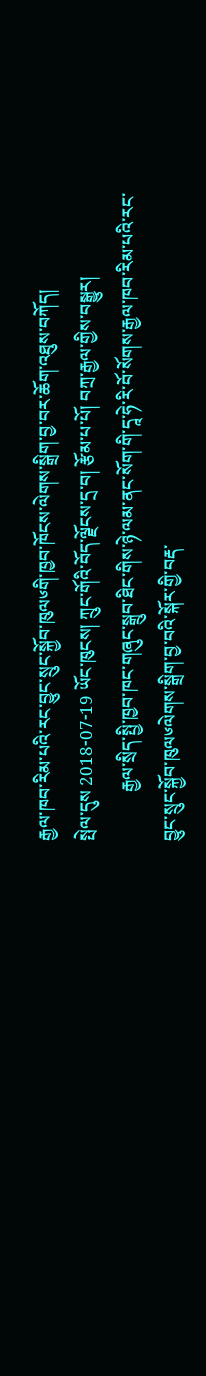རྒྱལ་ཁབ་རིམ་པའི་རང་བྱུང་སྲུང་སྐྱོབ་ཁུལ༦གི་ཁྱབ་ཁོངས་ལེགས་སྒྲིག་བྱ་བར་ཆོག་འཐུས་བཀོད།
སྤེལ་དུས 2018-07-19 ཡོང་ཁུངས། ཀྲུང་གོའི་བོད་ལྗོངས་དྲ་བ། རྩོམ་པ་པོ། བཀྲ་རྒྱལ་གྱིས་བསྒྱུར།
           རྒྱལ་སྲིད་སྤྱི་ཁྱབ་ཁང་གཞུང་སྒྲུབ་ཐིང་གིས་ཉེ་ལམ་ནང་སོག་གི་དཱ་ཧེ་རི་བོ་སོགས་རྒྱལ་ཁབ་རིམ་པའི་རང་བྱུང་སྲུང་སྐྱོབ་ཁུལ༦ལེགས་སྒྲིག་བྱ་བའི་སྐོར་གྱི་བརྡ་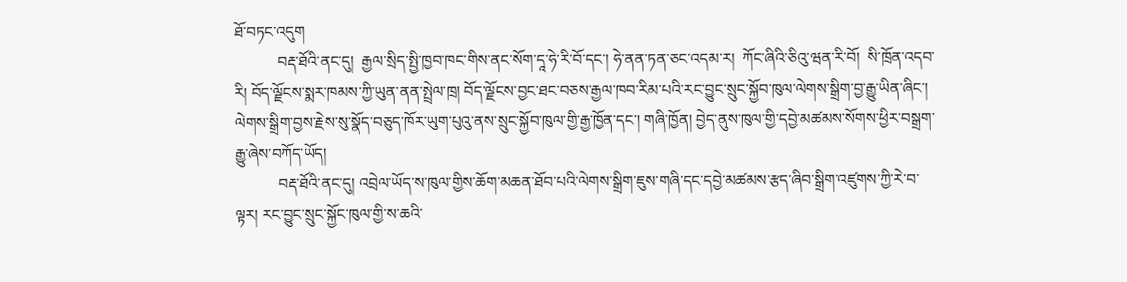ཐོ་བཏང་འདུག
           བརྡ་ཐོའི་ནང་དུ།  རྒྱལ་སྲིད་སྤྱི་ཁྱབ་ཁང་གིས་ནང་སོག་དཱ་ཧེ་རི་བོ་དང་། ཧེ་ནན་ཏན་ཅང་འདམ་ར།  ཀོང་ཞིའི་ཅིའུ་ཝན་རི་བོ།  སི་ཁྲོན་འདབ་རི། བོད་ལྗོངས་སྨར་ཁམས་ཀྱི་ཡུན་ནན་སྤྲེལ་ཁྲ། བོད་ལྗོངས་བྱང་ཐང་བཅས་རྒྱལ་ཁབ་རིམ་པའི་རང་བྱུང་སྲུང་སྐྱོབ་ཁུལ་ལེགས་སྒྲིག་བྱ་རྒྱུ་ཡིན་ཞིང་། ལེགས་སྒྲིག་བྱས་རྗེས་སུ་སྣོད་བཅུད་ཁོར་ཡུག་པུའུ་ནས་སྲུང་སྐྱོབ་ཁུལ་གྱི་རྒྱ་ཁྱོན་དང་། གཞི་ཁྱོན། བྱེད་ནུས་ཁུལ་གྱི་དབྱེ་མཚམས་སོགས་ཕྱིར་བསྒྲག་རྒྱུ་ཞེས་བཀོད་ཡོད།
           བརྡ་ཐོའི་ནང་དུ། འབྲེལ་ཡོད་ས་ཁུལ་གྱིས་ཆོག་མཆན་ཐོབ་པའི་ལེགས་སྒྲིག་ཇུས་གཞི་དང་དབྱེ་མཚམས་རྩད་ཞིབ་སྒྲིག་འཛུགས་ཀྱི་རེ་བ་ལྟར། རང་བྱུང་སྲུང་སྐྱོང་ཁུལ་གྱི་ས་ཆའི་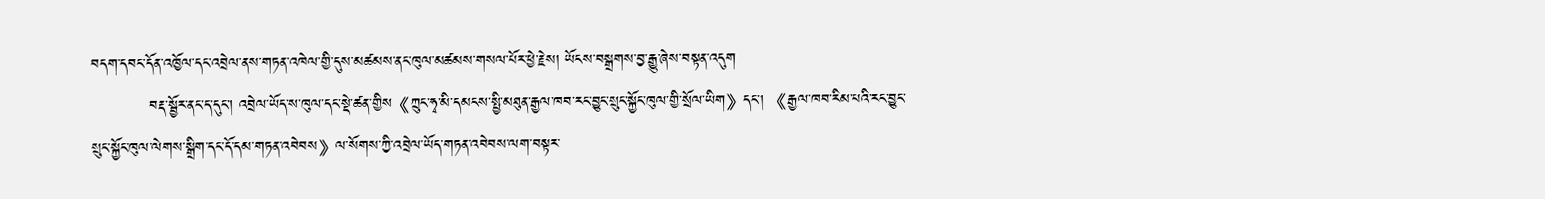བདག་དབང་དོན་འཁྱོལ་དང་འབྲེལ་ནས་གཏན་འཁེལ་གྱི་དུས་མཚམས་ནང་ཁུལ་མཚམས་གསལ་པོར་ཕྱེ་རྗེས། ཡོངས་བསྒྲགས་བྱ་རྒྱུ་ཞེས་བསྟན་འདུག
           བརྡ་སྦྱོར་ནང་ད་དུང་། འབྲེལ་ཡོད་ས་ཁུལ་དང་སྡེ་ཚན་གྱིས《ཀྲུང་ཧྭ་མི་དམངས་སྤྱི་མཐུན་རྒྱལ་ཁབ་རང་བྱུང་སྲུང་སྐྱོང་ཁུལ་གྱི་སྲོལ་ཡིག》དང་། 《རྒྱལ་ཁབ་རིམ་པའི་རང་བྱུང་སྲུང་སྐྱོང་ཁུལ་ལེགས་སྒྲིག་དང་དོ་དམ་གཏན་འབེབས》ལ་སོགས་ཀྱི་འབྲེལ་ཡོད་གཏན་འབེབས་ལག་བསྟར་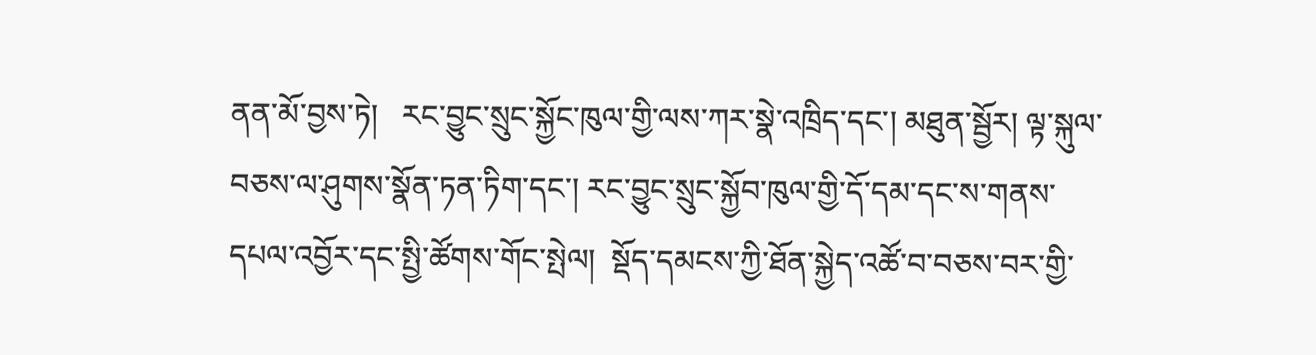ནན་མོ་བྱས་ཏེ།   རང་བྱུང་སྲུང་སྐྱོང་ཁུལ་གྱི་ལས་ཀར་སྣེ་འཁྲིད་དང་། མཐུན་སྦྱོར། ལྟ་སྐུལ་བཅས་ལ་ཤུགས་སྣོན་ཏན་ཏིག་དང་། རང་བྱུང་སྲུང་སྐྱོབ་ཁུལ་གྱི་དོ་དམ་དང་ས་གནས་དཔལ་འབྱོར་དང་སྤྱི་ཚོགས་གོང་སྤེལ།  སྡོད་དམངས་ཀྱི་ཐོན་སྐྱེད་འཚོ་བ་བཅས་བར་གྱི་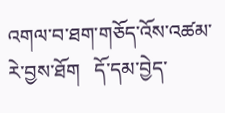འགལ་བ་ཐག་གཅོད་འོས་འཚམ་རེ་བྱས་ཐོག   དོ་དམ་བྱེད་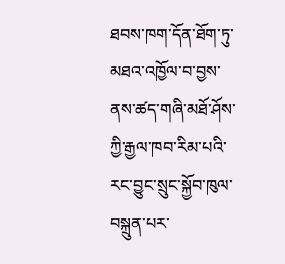ཐབས་ཁག་དོན་ཐོག་ཏུ་མཐའ་འཁྱོལ་བ་བྱས་ནས་ཚད་གཞི་མཐོ་ཤོས་ཀྱི་རྒྱལ་ཁབ་རིམ་པའི་རང་བྱུང་སྲུང་སྐྱོབ་ཁུལ་བསྐྲུན་པར་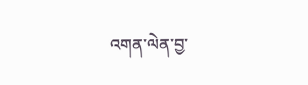འགན་ལེན་བྱ་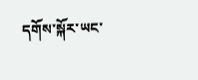དགོས་སྐོར་ཡང་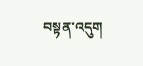བསྟན་འདུག